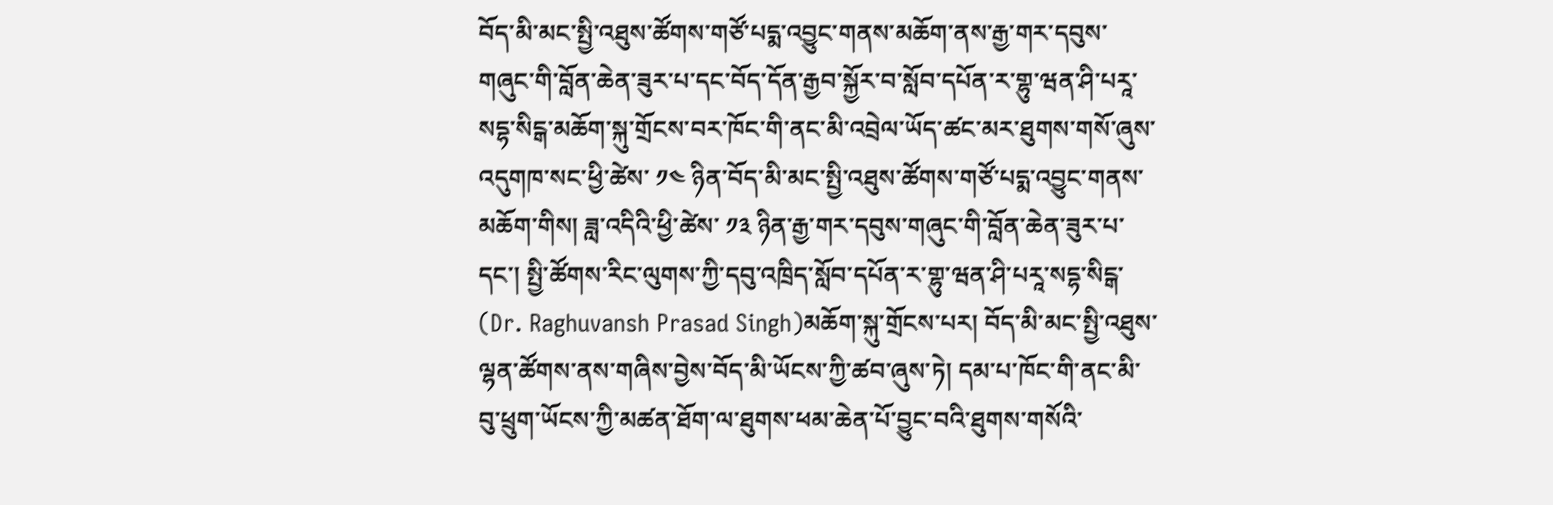བོད་མི་མང་སྤྱི་འཐུས་ཚོགས་གཙོ་པདྨ་འབྱུང་གནས་མཆོག་ནས་རྒྱ་གར་དབུས་གཞུང་གི་བློན་ཆེན་ཟུར་པ་དང་བོད་དོན་རྒྱབ་སྐྱོར་བ་སློབ་དཔོན་ར་གྷུ་ཝན་ཤི་པརཱ་སདྷ་སིངྒ་མཆོག་སྐུ་གྲོངས་བར་ཁོང་གི་ནང་མི་འབྲེལ་ཡོད་ཚང་མར་ཐུགས་གསོ་ཞུས་འདུགཁ་སང་ཕྱི་ཚེས་ ༡༤ ཉིན་བོད་མི་མང་སྤྱི་འཐུས་ཚོགས་གཙོ་པདྨ་འབྱུང་གནས་མཆོག་གིས། ཟླ་འདིའི་ཕྱི་ཚེས་ ༡༣ ཉིན་རྒྱ་གར་དབུས་གཞུང་གི་བློན་ཆེན་ཟུར་པ་དང་། སྤྱི་ཚོགས་རིང་ལུགས་ཀྱི་དབུ་འཁྲིད་སློབ་དཔོན་ར་གྷུ་ཝན་ཤི་པརཱ་སདྷ་སིངྒ་ (Dr. Raghuvansh Prasad Singh)མཆོག་སྐུ་གྲོངས་པར། བོད་མི་མང་སྤྱི་འཐུས་ལྷན་ཚོགས་ནས་གཞིས་བྱེས་བོད་མི་ཡོངས་ཀྱི་ཚབ་ཞུས་ཏེ། དམ་པ་ཁོང་གི་ནང་མི་བུ་ཕྲུག་ཡོངས་ཀྱི་མཚན་ཐོག་ལ་ཐུགས་ཕམ་ཆེན་པོ་བྱུང་བའི་ཐུགས་གསོའི་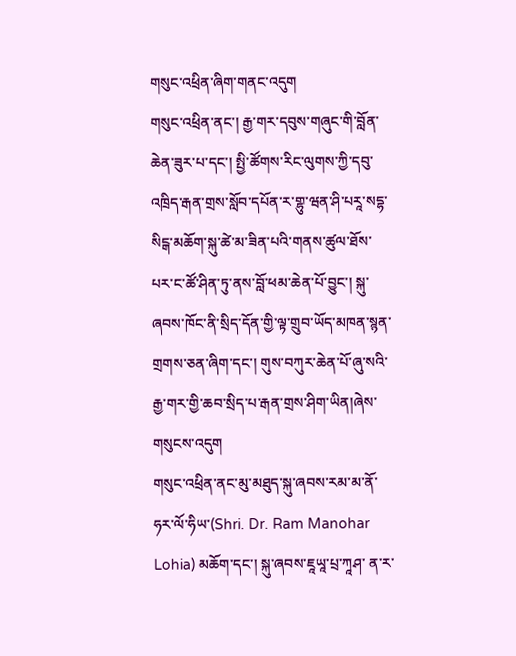གསུང་འཕྲིན་ཞིག་གནང་འདུག
གསུང་འཕྲིན་ནང་། རྒྱ་གར་དབུས་གཞུང་གི་བློན་ཆེན་ཟུར་པ་དང་། སྤྱི་ཚོགས་རིང་ལུགས་ཀྱི་དབུ་འཁྲིད་རྒན་གྲས་སློབ་དཔོན་ར་གྷུ་ཝན་ཤི་པརཱ་སདྷ་སིངྒ་མཆོག་སྐུ་ཚེ་མ་ཟིན་པའི་གནས་ཚུལ་ཐོས་པར་ང་ཚོ་ཤིན་ཏུ་ནས་བློ་ཕམ་ཆེན་པོ་བྱུང་། སྐུ་ཞབས་ཁོང་ནི་སྲིད་དོན་གྱི་ལྟ་གྲུབ་ཡོད་མཁན་སྙན་གྲགས་ཅན་ཞིག་དང་། གུས་བཀུར་ཆེན་པོ་ཞུ་སའི་རྒྱ་གར་གྱི་ཆབ་སྲིད་པ་རྒན་གྲས་ཤིག་ཡིན།ཞེས་གསུངས་འདུག
གསུང་འཕྲིན་ནང་མུ་མཐུད་སྐུ་ཞབས་རམ་མ་ནོ་ཧར་ལོ་ཧིཡ་(Shri. Dr. Ram Manohar Lohia) མཆོག་དང་། སྐུ་ཞབས་ཇཱཡཱ་པྲ་ཀཱཤ་ ན་ར་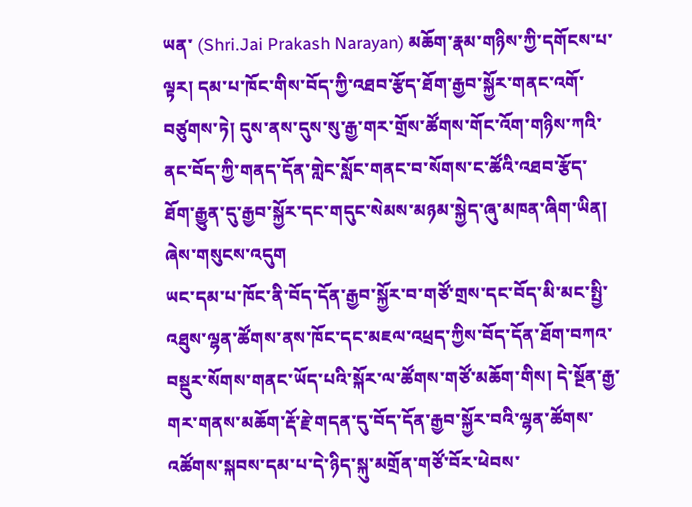ཡན་ (Shri.Jai Prakash Narayan) མཆོག་རྣམ་གཉིས་ཀྱི་དགོངས་པ་ལྟར། དམ་པ་ཁོང་གིས་བོད་ཀྱི་འཐབ་རྩོད་ཐོག་རྒྱབ་སྐྱོར་གནང་འགོ་བཙུགས་ཏེ། དུས་ནས་དུས་སུ་རྒྱ་གར་གྲོས་ཚོགས་གོང་འོག་གཉིས་ཀའི་ནང་བོད་ཀྱི་གནད་དོན་གླེང་སློང་གནང་བ་སོགས་ང་ཚོའི་འཐབ་རྩོད་ཐོག་རྒྱུན་དུ་རྒྱབ་སྐྱོར་དང་གདུང་སེམས་མཉམ་སྐྱེད་ཞུ་མཁན་ཞིག་ཡིན། ཞེས་གསུངས་འདུག
ཡང་དམ་པ་ཁོང་ནི་བོད་དོན་རྒྱབ་སྐྱོར་བ་གཙོ་གྲས་དང་བོད་མི་མང་སྤྱི་འཐུས་ལྷན་ཚོགས་ནས་ཁོང་དང་མཇལ་འཕྲད་ཀྱིས་བོད་དོན་ཐོག་བཀའ་བསྡུར་སོགས་གནང་ཡོད་པའི་སྐོར་ལ་ཚོགས་གཙོ་མཆོག་གིས། དེ་སྔོན་རྒྱ་གར་གནས་མཆོག་རྡོ་རྗེ་གདན་དུ་བོད་དོན་རྒྱབ་སྐྱོར་བའི་ལྷན་ཚོགས་འཚོགས་སྐབས་དམ་པ་དེ་ཉིད་སྐུ་མགྲོན་གཙོ་བོར་ཕེབས་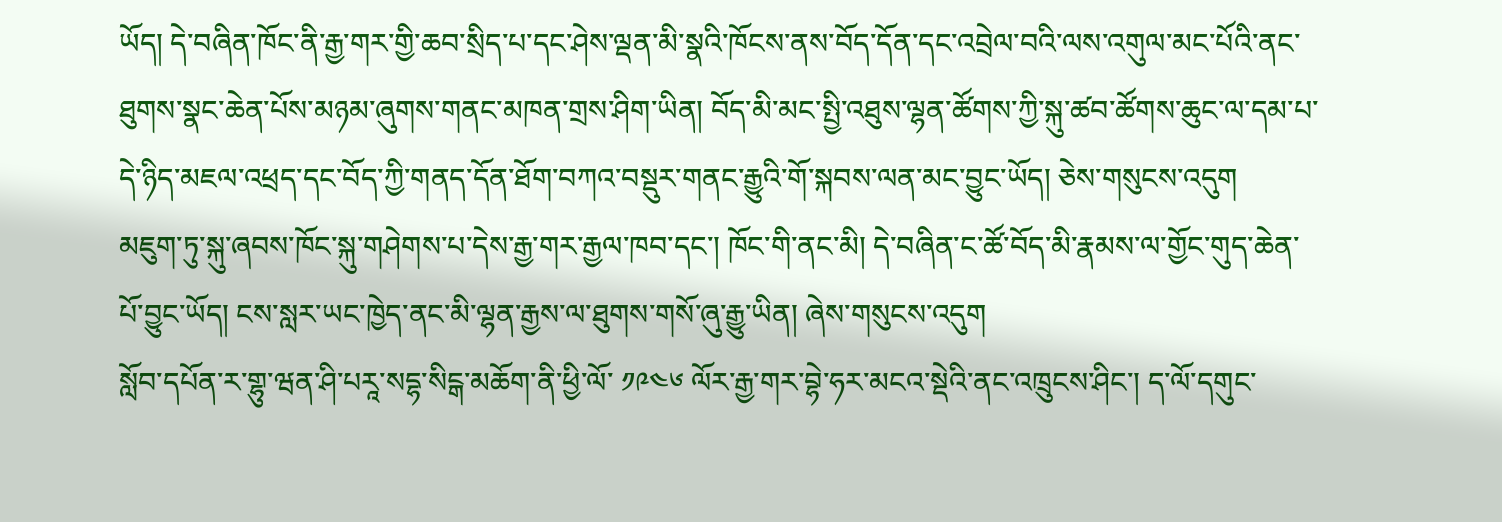ཡོད། དེ་བཞིན་ཁོང་ནི་རྒྱ་གར་གྱི་ཆབ་སྲིད་པ་དང་ཤེས་ལྡན་མི་སྣའི་ཁོངས་ནས་བོད་དོན་དང་འབྲེལ་བའི་ལས་འགུལ་མང་པོའི་ནང་ཐུགས་སྣང་ཆེན་པོས་མཉམ་ཞུགས་གནང་མཁན་གྲས་ཤིག་ཡིན། བོད་མི་མང་སྤྱི་འཐུས་ལྷན་ཚོགས་ཀྱི་སྐུ་ཚབ་ཚོགས་ཆུང་ལ་དམ་པ་དེ་ཉིད་མཇལ་འཕྲད་དང་བོད་ཀྱི་གནད་དོན་ཐོག་བཀའ་བསྡུར་གནང་རྒྱུའི་གོ་སྐབས་ལན་མང་བྱུང་ཡོད། ཅེས་གསུངས་འདུག
མཇུག་ཏུ་སྐུ་ཞབས་ཁོང་སྐུ་གཤེགས་པ་དེས་རྒྱ་གར་རྒྱལ་ཁབ་དང་། ཁོང་གི་ནང་མི། དེ་བཞིན་ང་ཚོ་བོད་མི་རྣམས་ལ་གྱོང་གུད་ཆེན་པོ་བྱུང་ཡོད། ངས་སླར་ཡང་ཁྱེད་ནང་མི་ལྷན་རྒྱས་ལ་ཐུགས་གསོ་ཞུ་རྒྱུ་ཡིན། ཞེས་གསུངས་འདུག
སློབ་དཔོན་ར་གྷུ་ཝན་ཤི་པརཱ་སདྷ་སིངྒ་མཆོག་ནི་ཕྱི་ལོ་ ༡༩༤༦ ལོར་རྒྱ་གར་བྷེ་ཧར་མངའ་སྡེའི་ནང་འཁྲུངས་ཤིང་། ད་ལོ་དགུང་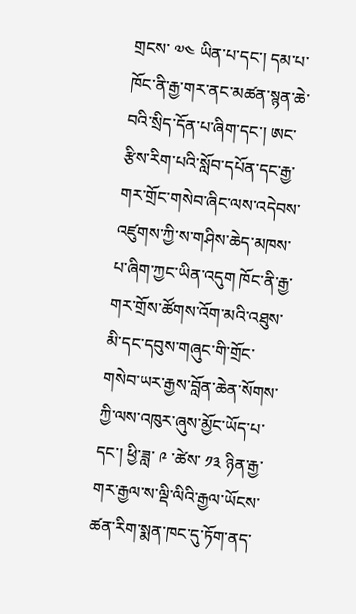གྲངས་ ༧༤ ཡིན་པ་དང་། དམ་པ་ཁོང་ནི་རྒྱ་གར་ནང་མཚན་སྙན་ཆེ་བའི་སྲིད་དོན་པ་ཞིག་དང་། ཨང་རྩིས་རིག་པའི་སློབ་དཔོན་དང་རྒྱ་གར་གྲོང་གསེབ་ཞིང་ལས་འདེབས་འཛུགས་ཀྱི་ས་གཤིས་ཆེད་མཁས་པ་ཞིག་ཀྱང་ཡིན་འདུག ཁོང་ནི་རྒྱ་གར་གྲོས་ཚོགས་འོག་མའི་འཐུས་མི་དང་དབུས་གཞུང་གི་གྲོང་གསེབ་ཡར་རྒྱས་བློན་ཆེན་སོགས་ཀྱི་ལས་འཁུར་ཞུས་མྱོང་ཡོད་པ་དང་། ཕྱི་ཟླ་ ༩ ་ཚེས་ ༡༣ ཉིན་རྒྱ་གར་རྒྱལ་ས་ལྡི་ལིའི་རྒྱལ་ཡོངས་ཚན་རིག་སྨན་ཁང་དུ་ཏོག་ནད་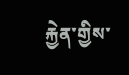རྐྱེན་གྱིས་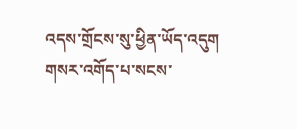འདས་གྲོངས་སུ་ཕྱིན་ཡོད་འདུག
གསར་འགོད་པ་སངས་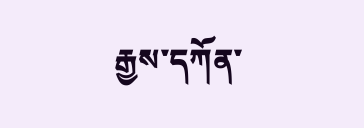རྒྱས་དཀོན་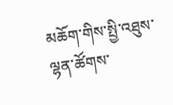མཆོག་གིས་སྤྱི་འཐུས་ལྷན་ཚོགས་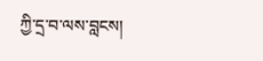ཀྱི་དྲ་བ་ལས་བླངས།